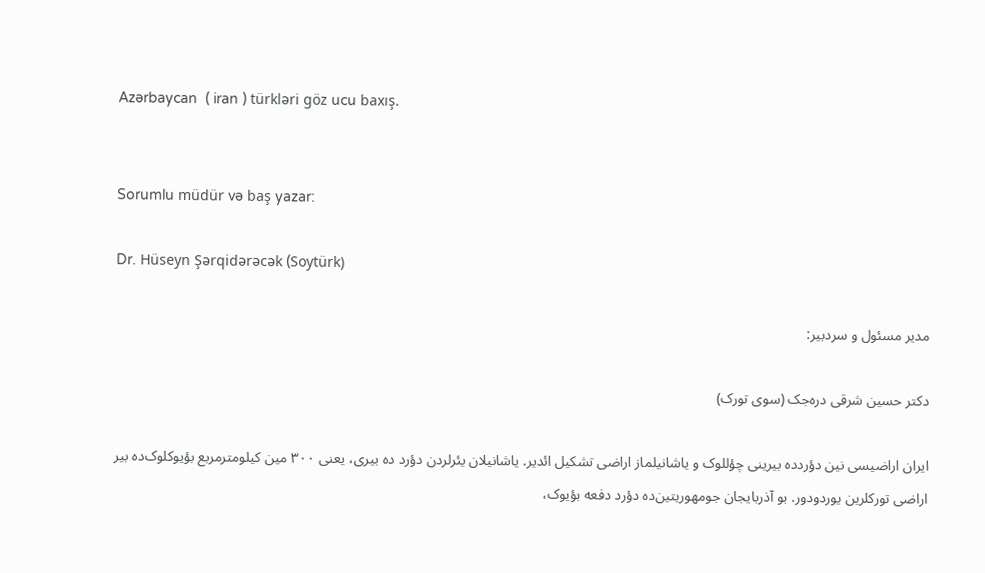Azərbaycan  ( iran ) türkləri göz ucu baxış.


Sorumlu müdür və baş yazar:

Dr. Hüseyn Şərqidərəcək (Soytürk)

مدیر مسئول و سردبیر:

دکتر حسین شرقی دره‌جک (سوی تورک)

ایران اراضیسی نین دؤردده بیرینی چؤللوک و یاشانیلماز اراضی تشکیل ائدیر. یاشانیلان یئرلردن دؤرد ده بیری، یعنی ۳۰۰ مین کیلومترمربع بؤیوکلوک‌ده بیر اراضی تورکلرین یوردودور. بو آذربایجان جومهوریتین‌ده دؤرد دفعه بؤیوک،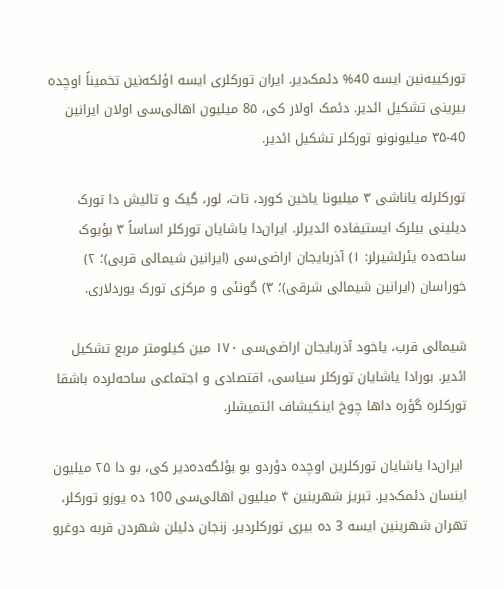تورکییه‌نین ایسه 40% دئمک‌دیر. ایران تورکلری ایسه اؤلکه‌نین تخمیناً اوچده بیرینی تشکیل ائدیر. دئمک اولار کی، 8۵ میلیون اهالی‌سی اولان ایرانین 40-۳۵ میلیونونو تورکلر تشکیل ائدیر.

تورکلرله یاناشی ۳ میلیونا یاخین کورد، تات، لور، گیک و تالیش دا تورک دیلینی بیلرک ایستیفاده ائدیرلر. ایران‌دا یاشایان تورکلر اساساً ۳ بؤیوک ساحه‌ده یئرلشیرلر: ۱) آذربایجان اراضی‌سی (ایرانین شیمالی قربی)؛ ۲) خوراسان (ایرانین شیمالی شرقی)؛ ۳) گونئی و مرکزی تورک یوردلاری.

شیمالی قرب، یاخود آذربایجان اراضی‌سی ۱۷۰ مین کیلومتر مربع تشکیل ائدیر. بورادا یاشایان تورکلر سیاسی، اقتصادی و اجتماعی ساحه‌لرده باشقا تورکلره گؤره داها چوخ اینکیشاف ائتمیشلر.

 ایران‌دا یاشایان تورکلرین اوچده دؤردو بو بؤلگه‌ده‌دیر کی، بو دا ۲۵ میلیون اینسان دئمک‌دیر. تبریز شهرینین ۴ میلیون اهالی‌سی 100 ده یوزو تورکلر، تهران شهرینین ایسه 3 ده بیری تورکلردیر. زنجان دئیلن شهردن قربه دوغرو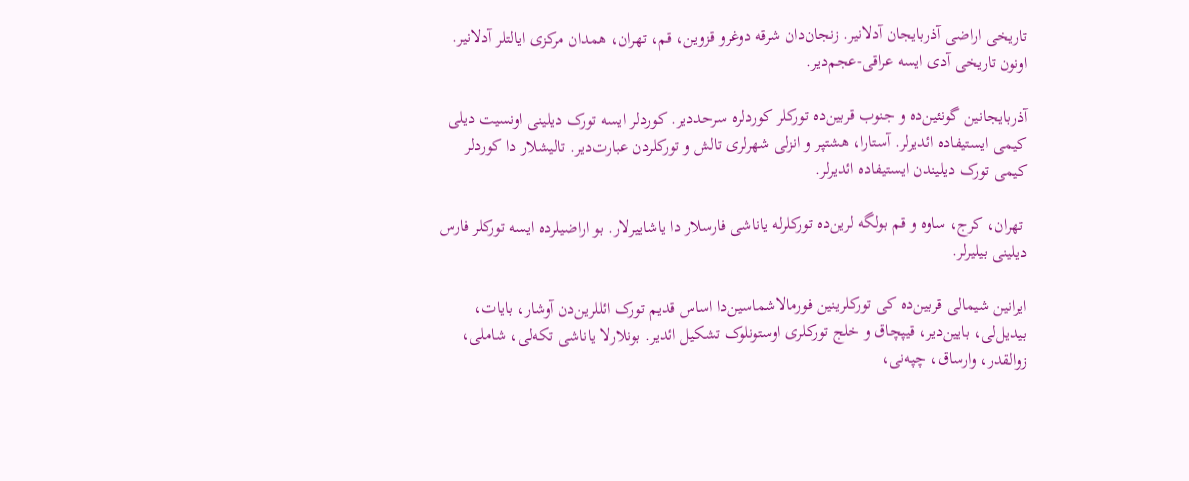تاریخی اراضی آذربایجان آدلانیر. زنجان‌دان شرقه دوغرو قزوین، قم، تهران، همدان مرکزی ایالتلر آدلانیر. اونون تاریخی آدی ایسه عراقی-عجم‌دیر.

آذربایجانین گونئین‌ده و جنوب قربین‌ده تورکلر کوردلره سرحددیر. کوردلر ایسه تورک دیلینی اونسیت دیلی کیمی ایستیفاده ائدیرلر. آستارا، هشتپر و انز‌لی شهرلری تالش و تورکلردن عبارت‌دیر. تالیشلار دا کوردلر کیمی تورک دیلیندن ایستیفا‌ده ائدیرلر.

 تهران، کرج، ساوه و قم بولگه لرین‌ده تورکلرله یاناشی فارسلار دا یاشاییرلار. بو اراضیلرده ایسه تورکلر فارس دیلینی بیلیرلر.

ایرانین شیمالی قربین‌ده ‌کی تورکلرینین فورمالاشماسین‌دا اساس قدیم تورک ائللرین‌دن آوشار، بایات، بیدیل‌لی، بایین‌دیر، قیپچاق و خلج تورکلری اوستونلوک تشکیل ائدیر. بونلارلا یاناشی تکه‌لی، شاملی، زوالقدر، وارساق، چپه‌نی،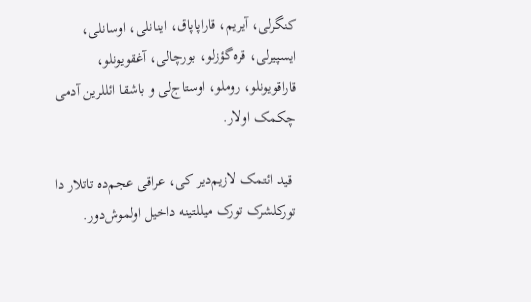کنگرلی، آیریم، قاراپاپاق، اینانلی، اوسانلی، ایسپیرلی، قره‌گؤزلو، بورچالی، آغقویونلو، قاراقویونلو، روملو، اوستاج‌لی و باشقا ائللرین آدمی چکمک اولار.

 قید ائتمک لازیم‌دیر کی، عراقی عجم‌ده تاتلار دا تورکلشرک تورک میللتینه داخیل اولموش‌دور.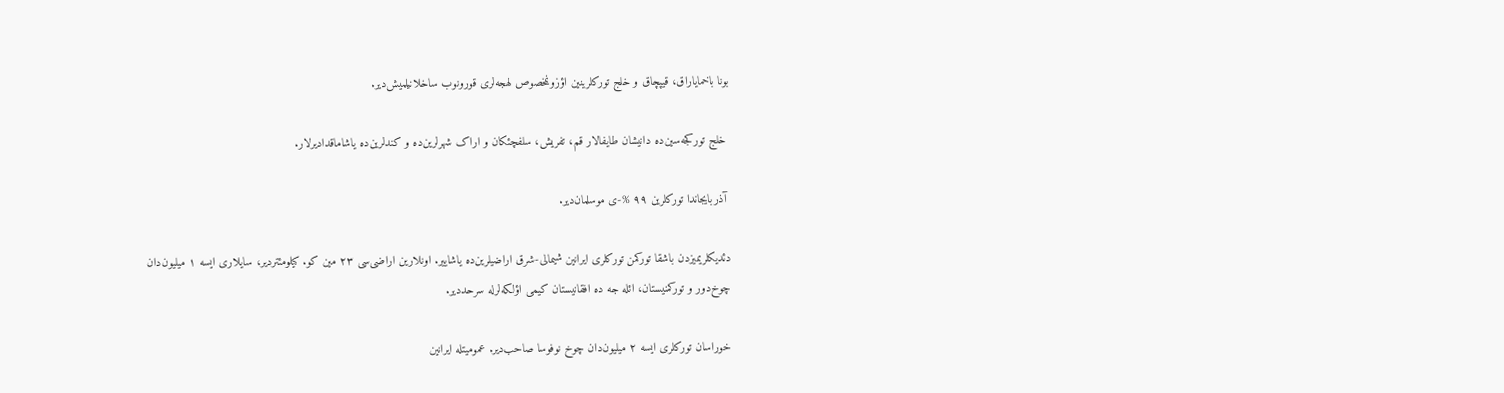بونا باخمایاراق، قیپچاق و خلج تورکلرینین اؤزونمخصوص لهجه‌لری قورونوب ساخلانیلمیش‌دیر.

 خلج تورکجه‌سین‌ده دانیشان طایفالار قم، تفریش، سلفچئکان و اراک شهرلرین‌ده و کندلرین‌ده یاشاماقدادیرلار.

 آذربایجاندا تورکلرین ۹۹ %-ی موسلمان‌دیر.

دئدیکلریمیزدن باشقا تورکمن تورکلری ایرانین شیمالی-شرق اراضیلرین‌ده یاشاییر. اونلارین اراضی‌سی ۲۳ مین کو. کیلومئتردیر، سایلاری ایسه ۱ میلیون‌دان چوخ‌دور و تورکمنیستان، ائله جه ده افقانیستان کیمی اؤلکه‌لرله سرحددیر.

خوراسان تورکلری ایسه ۲ میلیون‌دان چوخ نوفو‌سا صاحب‌دیر. عمومیتله ایرانین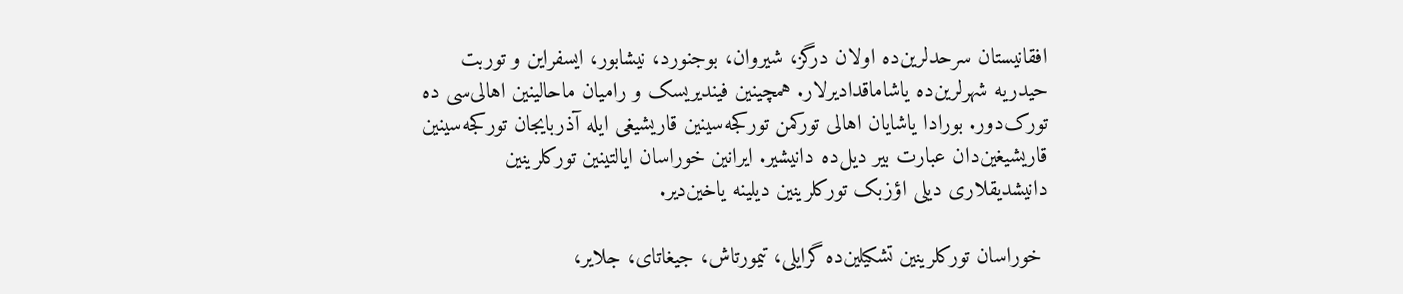افقانیستان سرحدلرین‌ده اولان درگز، شیروان، بوجنورد، نیشابور، ایسفراین و توربت حیدریه شهرلرین‌ده یاشاماقدادیرلار. همچینین فیندیریسک و رامیان ماحالینین اهالی‌سی ده تورک‌دور. بورادا یاشایان اهالی تورکمن تورکجه‌سینین قاریشیغی ایله آذربایجان تورکجه‌سینین قاریشیغین‌دان عبارت بیر دیل‌ده دانیشیر. ایرانین خوراسان ایالتینین تورکلرینین دانیشدیقلاری دیلی اؤزبک تورکلرینین دیلینه یاخین‌دیر.

 خوراسان تورکلرینین تشکیلین‌ده گرایلی، تیمورتاش، جیغاتای، جلایر،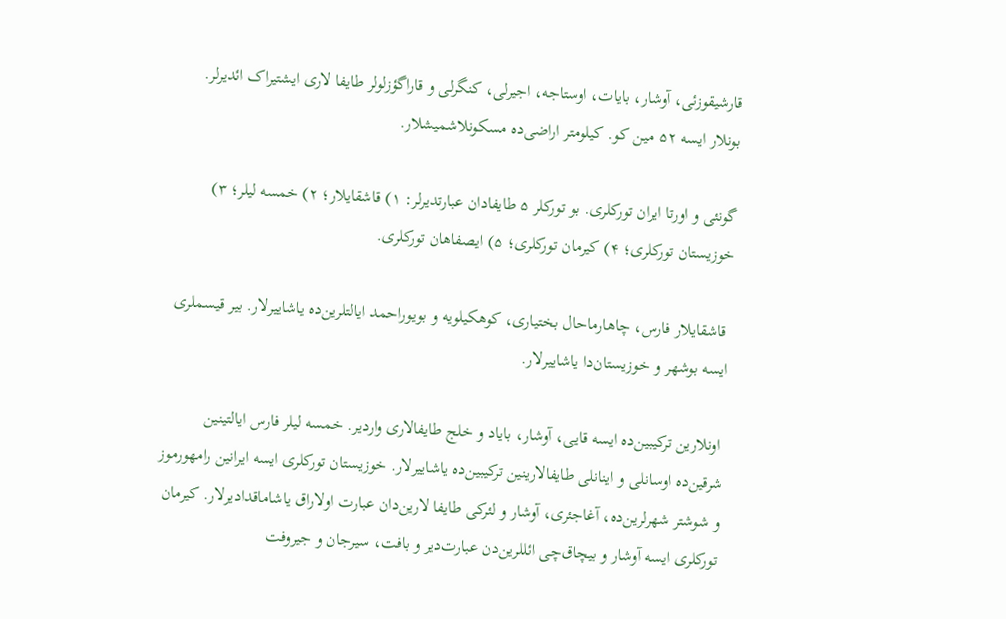قارشیقوزئی، آوشار، بایات، اوستاجه، اجیرلی، کنگرلی و قاراگؤزلولر طایفا لاری ایشتیراک ائدیرلر. بونلار ایسه ۵۲ مین کو. کیلومتر اراضی‌ده مسکونلاشمیشلار.

گونئی و اورتا ایران تورکلری. بو تورکلر ۵ طایفادان عبارتدیرلر: ۱) قاشقایلار؛ ۲) خمسه‌ لیلر؛ ۳) خوزیستان تورکلری؛ ۴) کیرمان تورکلری؛ ۵) ایصفاهان تورکلری.

 قاشقایلار فارس، چاهارماحال بختیاری، کوهکیلویه و بویوراحمد ایالتلرین‌ده یاشاییرلار. بیر قیسملری ایسه بوشهر و خوزیستان‌دا یاشاییرلار.

 اونلارین ترکیبین‌ده ایسه قایی، آوشار، بایاد و خلج طایفالاری واردیر. خمسه لیلر فارس ایالتینین شرقین‌ده اوسانلی و اینانلی طایفالارینین ترکیبین‌ده یاشاییرلار. خوزیستان تورکلری ایسه ایرانین رامهورموز و شوشتر شهرلرین‌ده، آغاجئری، آوشار و لئرکی طایفا لارین‌دان عبارت اولاراق یاشاماقدادیرلار. کیرمان تورکلری ایسه آوشار و بیچاق‌چی ائللرین‌دن عبارت‌دیر و بافت، سیرجان و جیروفت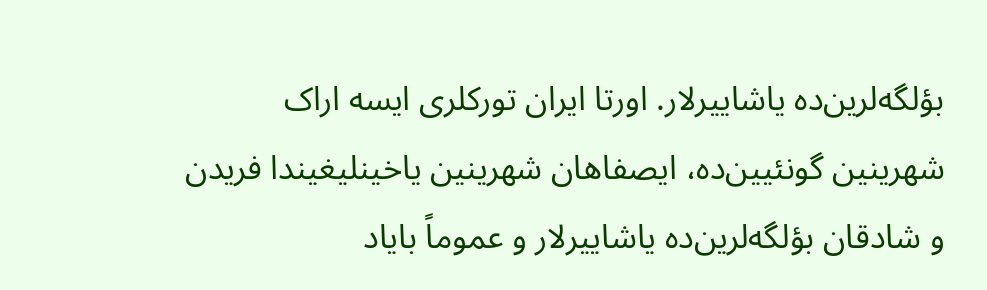بؤلگه‌لرین‌ده یاشاییرلار. اورتا ایران تورکلری ایسه اراک شهرینین گونئیین‌ده، ایصفاهان شهرینین یاخینلیغیندا فریدن و شادقان بؤلگه‌لرین‌ده یاشاییرلار و عموماً بایاد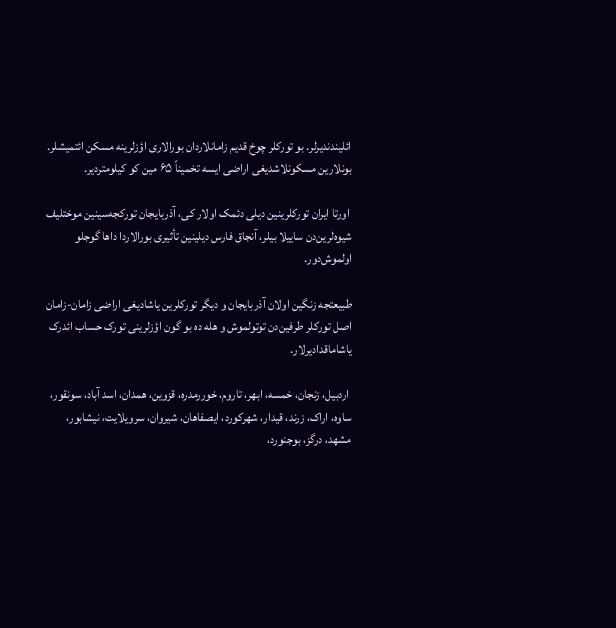ائلیندندیرلر. بو تورکلر چوخ قدیم زامانلاردان بورالاری اؤزلرینه مسکن ائتمیشلر. بونلارین مسکونلاشدیغی اراضی ایسه تخمیناً ۶۵ مین کو کیلومتردیر.

 اورتا ایران تورکلرینین دیلی دئمک اولار کی، آذربایجان تورکجه‌سینین موختلیف شیوه‌لرین‌دن ساییلا بیلر، آنجاق فارس دیلینین تأثیری بورالاردا داها گوجلو اولموش‌دور.

طبیعتجه زنگین اولان آذربایجان و دیگر تورکلرین یاشادیغی اراضی زامان-زامان اصل تورکلر طرفین‌دن توتولموش و هله ده بو گون اؤزلرینی تورک حساب ائد‌رک یاشاماقدادیرلار.

 اردبیل، زنجان، خمسه، ابهر، تاروم، خوررمدره، قزوین، همدان، اسد آباد، سونقور، ساوه، اراک، زرند، قیدار، شهرکورد، ایصفاهان، شیروان، سرویلایت، نیشابور، مشهد، درگز، بوجنورد،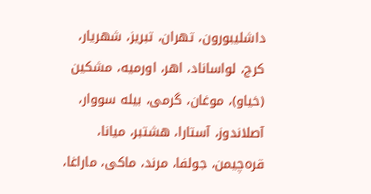داشلیبورون، تهران، تبریز، شهریار، کرج، لواساناد، اهر، اورمیه، مشکین (خیاو)، موغان، گرمی، بیله سووار، آصلاندوز، آستارا، هشتبر، میانا، قره‌چیمن، جولفا، مرند، ماکی، ماراغا،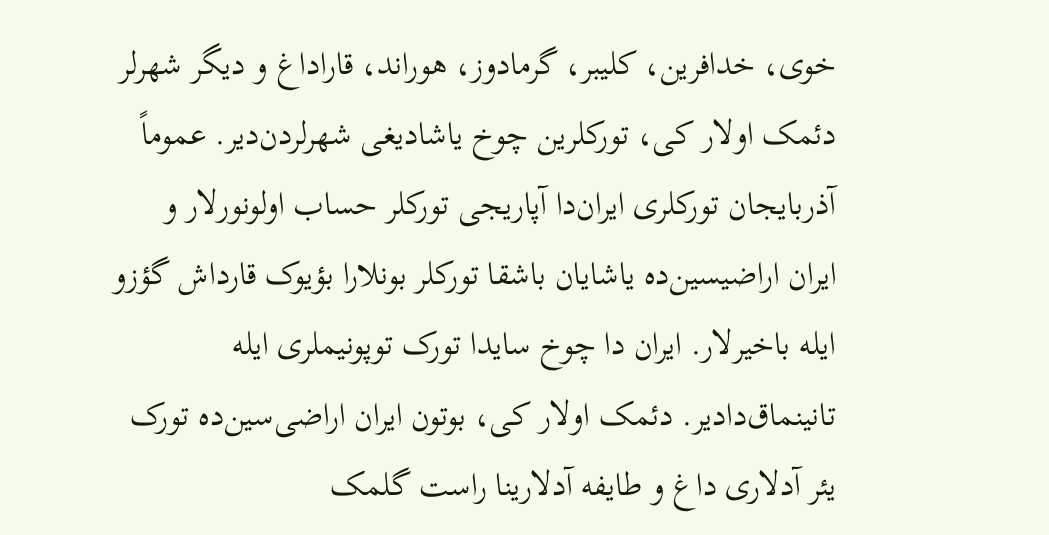خوی، خدافرین، کلیبر، گرمادوز، هوراند، قاراداغ و دیگر شهرلر دئمک اولار کی، تورکلرین چوخ یاشادیغی شهرلردن‌دیر. عموماً آذربایجان تورکلری ایران‌دا آپاریجی تورکلر حساب اولونورلار و ایران اراضیسین‌ده یاشایان باشقا تورکلر بونلارا بؤیوک قارداش گؤزو ایله باخیرلار. ایران دا چوخ سایدا تورک توپونیملری ایله تانینماق‌دادیر. دئمک اولار کی، بوتون ایران اراضی‌سین‌ده تورک یئر آدلاری داغ و طایفه آدلارینا راست گلمک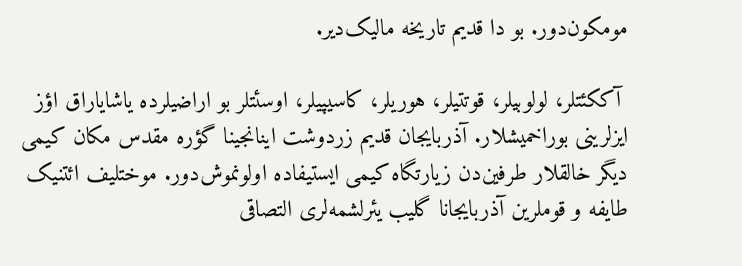مومکون‌دور. بو دا قدیم تاریخه مالیک‌دیر.

 آککئتلر، لولوبیلر، قوتتیلر، هوریلر، کاسیپیلر، اوسئتلر بو اراضیلرده یاشایاراق اؤز ایزلرینی بوراخمیشلار. آذربایجان قدیم زردوشت اینانجینا گؤره مقدس مکان کیمی دیگر خالقلار طرفین‌دن زیارتگاه کیمی ایستیفاده اولونموش‌دور. موختلیف ائتنیک طایفه و قوملرین آذربایجانا گلیب یئرلشمه‌لری التصاقی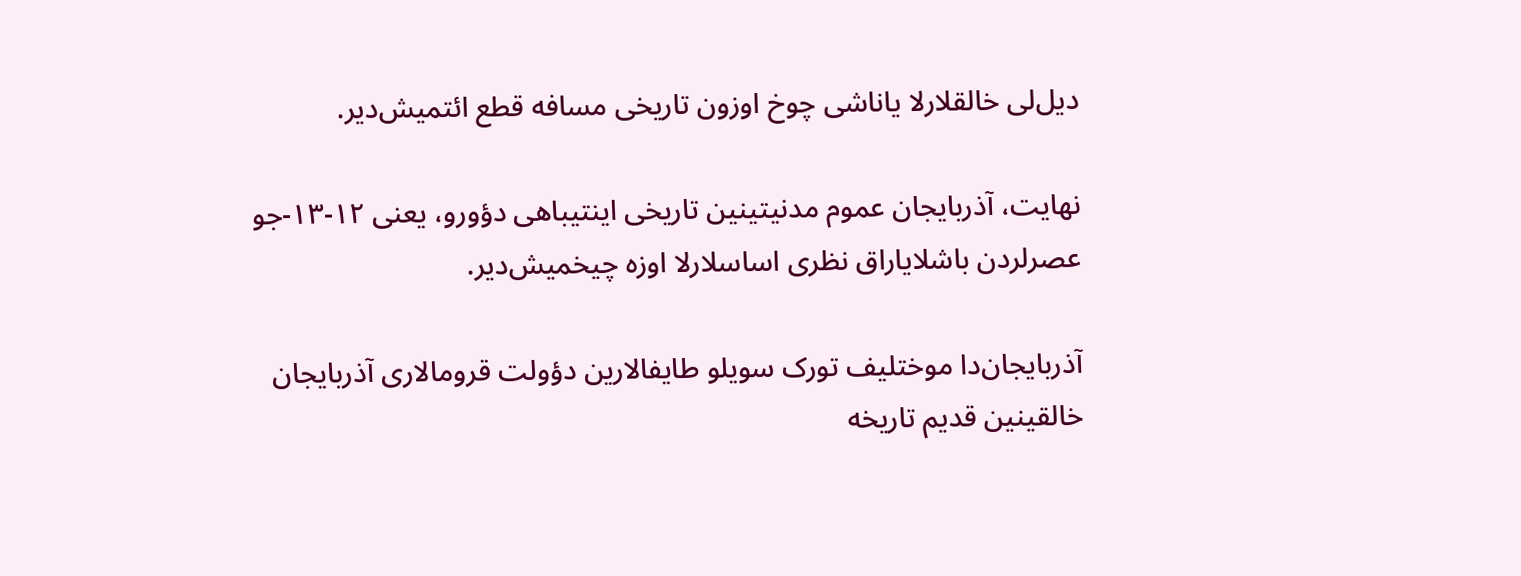دیل‌لی خالقلارلا یاناشی چوخ اوزون تاریخی مسافه قطع ائتمیش‌دیر.

نهایت، آذربایجان عموم مدنیتینین تاریخی اینتیباهی دؤورو، یعنی ۱۲-۱۳-جو عصرلردن باشلایاراق نظری اساسلارلا اوزه چیخمیش‌دیر.

آذربایجان‌دا موختلیف تورک سویلو طایفالارین دؤولت قرومالاری آذربایجان خالقینین قدیم تاریخه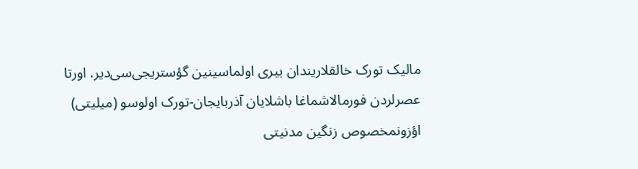مالیک تورک خالقلاریندان بیری اولماسینین گؤستریجی‌سی‌دیر. اورتا عصرلردن فورمالاشماغا باشلایان آذربایجان-تورک اولوسو (میلیتی) اؤزونمخصوص زنگین مدنیتی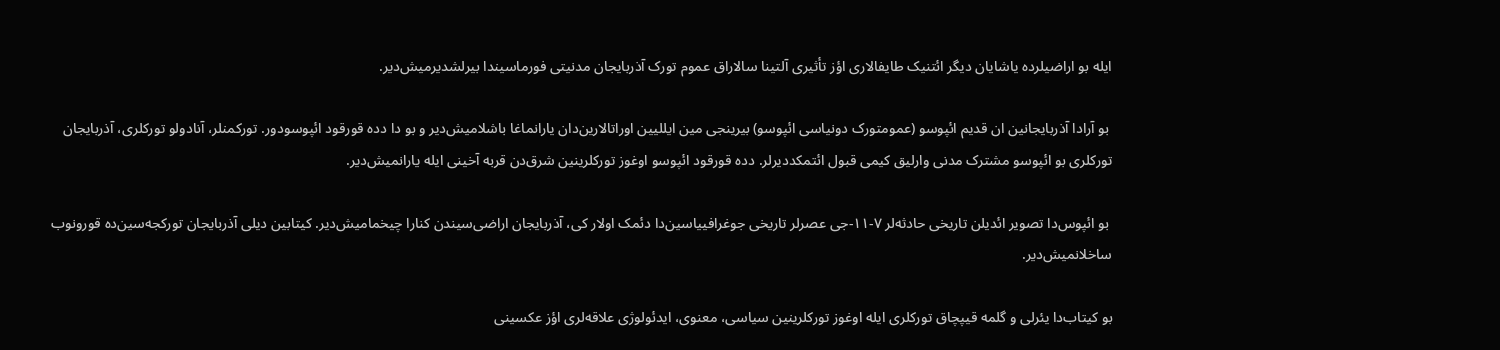ایله بو اراضیلرده یاشایان دیگر ائتنیک طایفالاری اؤز تأثیری آلتینا سالاراق عموم تورک آذربایجان مدنیتی فورماسیندا بیرلشدیرمیش‌دیر.

 بو آرادا آذربایجانین ان قدیم ائپوسو (عمومتورک دونیاسی ائپوسو) بیرینجی مین ایللیین اوراتالارین‌دان یارانماغا باشلامیش‌دیر و بو دا دده قورقود ائپوسودور. تورکمنلر، آنادولو تورکلری، آذربایجان تورکلری بو ائپوسو مشترک مدنی وارلیق کیمی قبول ائتمکددیرلر. دده قورقود ائپوسو اوغوز تورکلرینین شرق‌دن قربه آخینی ایله یارانمیش‌دیر.

 بو ائپوس‌دا تصویر ائدیلن تاریخی حادثه‌لر ۷-۱۱-جی عصرلر تاریخی جوغرافییاسین‌دا دئمک اولار کی، آذربایجان اراضی‌سیندن کنارا چیخمامیش‌دیر. کیتابین دیلی آذربایجان تورکجه‌سین‌ده قورونوب ساخلانمیش‌دیر.

بو کیتاب‌دا یئرلی و گلمه قیپچاق تورکلری ایله اوغوز تورکلرینین سیاسی، معنوی، ایدئولوژی علاقه‌لری اؤز عکسینی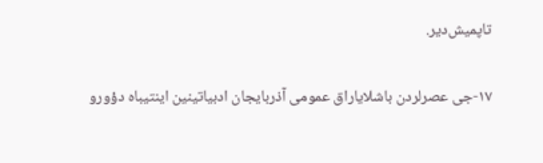تاپمیش‌دیر.

۱۷-جی عصرلردن باشلایاراق عمومی آذربایجان ادبیاتینین اینتیباه دؤورو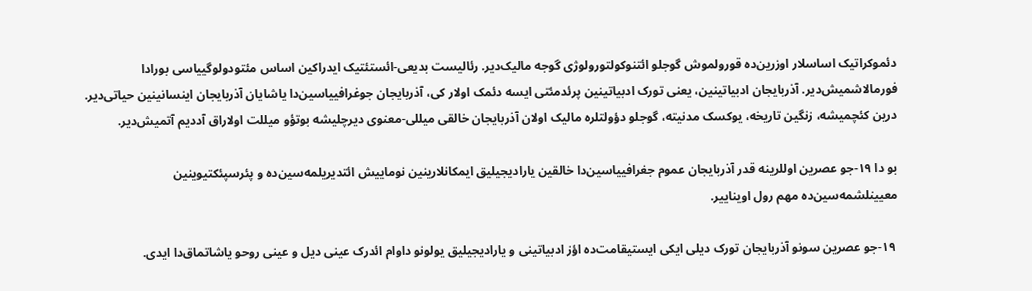دئموکراتیک اساسلار اوزرین‌ده قورولموش گوجلو ائتنوکولتورولوژی گوجه مالیک‌دیر. رئالیست بدیعی-ائستئتیک ایدراکین اساس مئتودولوگییاسی بورادا فورمالاشمیش‌دیر. آذربایجان ادبیاتینین، یعنی تورک ادبیاتینین پرئدمئتی ایسه دئمک اولار کی، آذربایجان جوغرافییاسین‌دا یاشایان آذربایجان اینسانینین حیاتی‌دیر. درین کئچمیشه، زنگین تاریخه، یوکسک مدنیته، گوجلو دؤولتلره مالیک اولان آذربایجان خالقی میللی-معنوی دیرچلیشه بوتؤو میللت اولاراق آددیم آتمیش‌دیر.

بو دا ۱۹-جو عصرین اوللرینه قدر آذربایجان عموم جغرافییاسین‌دا خالقین یارادیجیلیق ایمکانلارینین نوماییش ائتدیریلمه‌سین‌ده و پئرسپئکتیوینین معیینلشمه‌سین‌ده مهم رول اویناییر.

 ۱۹-جو عصرین سونو آذربایجان تورک دیلی ایکی ایستیقامت‌ده اؤز ادبیاتینی و یارادیجیلیق یولونو داوام ائد‌رک عینی دیل و عینی روحو یاشاتماق‌دا ایدی.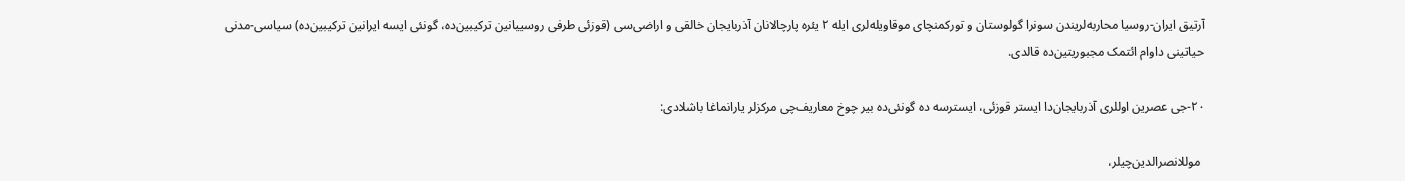آرتیق ایران-روسیا محاربه‌لریندن سونرا گولوستان و تورکمنچای موقاویله‌لری ایله ۲ یئره پارچالانان آذربایجان خالقی و اراضی‌سی (قوزئی طرفی روسییانین ترکیبین‌ده، گونئی ایسه ایرانین ترکیبین‌ده) سیاسی-مد‌نی حیاتینی داوام ائتمک مجبوریتین‌ده قالدی.

۲۰-جی عصرین اوللری آذربایجان‌دا ایستر قوزئی، ایسترسه ده گونئی‌ده بیر چوخ معاریف‌چی مرکزلر یارانماغا باشلادی:

 موللانصرالدین‌چیلر،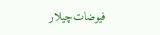فیوضات‌چیلار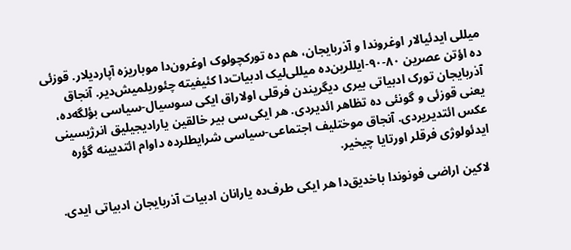میللی ایدئیالار اوغروندا و آذربایجان، هم ده تورکچولوک اوغرون‌دا موباریزه آپاردیلار. قوزئی ده اؤتن عصرین ۸۰-۹۰-ایللرین‌ده میللی‌لیک ادبیات‌دا کئیفیته چئوریلمیش‌دیر. آنجاق آذربایجان تورک ادبیاتی بیری دیگریندن فرقلی اولاراق ایکی سوسیال-سیاسی بؤلگه‌ده، یعنی قوزئی و گونئی ده تظاهر ائدیردی. هر ایکی‌سی بیر خالقین یارادیجیلیق انرژیسینی عکس ائتدیریردی. آنجاق موختلیف اجتماعی-سیاسی شرایطلرده داوام ائتدیینه گؤره ایدئولوژی فرقلر اورتایا چیخیر.

 لاکین اراضی فونوندا باخدیق‌دا هر ایکی طرف‌ده یارانان ادبیات آذربایجان ادبیاتی ایدی.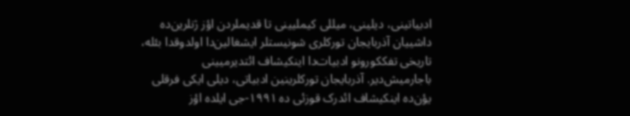ادبیاتینی، دیلینی، میللی کیملیینی تا قدیملردن اؤز ژنلرین‌ده داشییان آذربایجان تورکلری شونیستلر ایشغالین‌دا اولدوقدا بئله، تاریخی تفککورونو ادبیات‌دا اینکیشاف ائتدیرمیینی باجارمیش‌دیر. آذربایجان تورکلرینین ادبیاتی، دیلی ایکی فرقلی یؤن‌ده اینکیشاف ائد‌رک قوزئی ده ۱۹۹۱-جی ایلده اؤز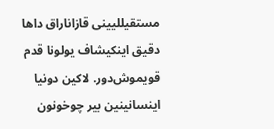مستقیللیینی قازاناراق داها دقیق اینکیشاف یولونا قدم قویموش‌دور. لاکین دونیا اینسانینین بیر چوخونون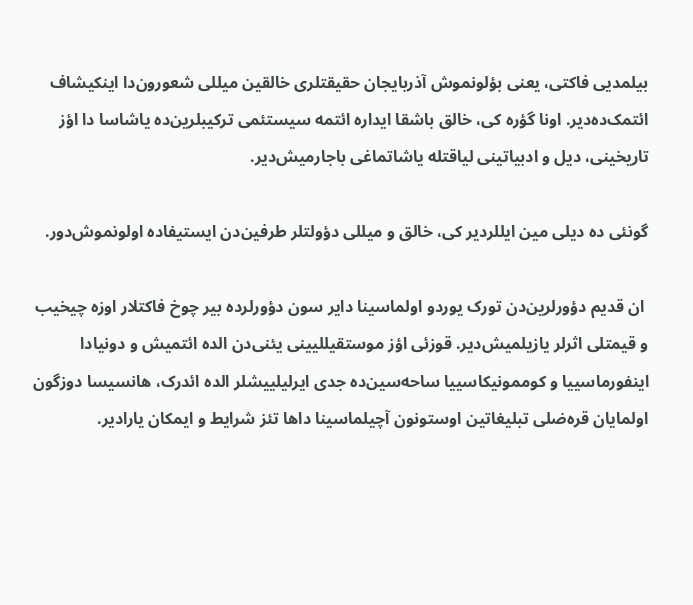بیلمدیی فاکتی، یعنی بؤلونموش آذربایجان حقیقتلری خالقین میللی شعورون‌دا اینکیشاف ائتمک‌ده‌دیر. اونا گؤره کی، خالق باشقا ایداره ائتمه سیستئمی ترکیبلرین‌ده یاشاسا دا اؤز تاریخینی، دیل و ادبیاتینی لیاقتله یاشاتماغی باجارمیش‌دیر.

گونئی ده دیلی مین ایللردیر کی، خالق و میللی دؤولتلر طرفین‌دن ایستیفاده اولونموش‌دور.

 ان قدیم دؤورلرین‌دن تورک یوردو اولماسینا دایر سون دؤورلرده بیر چوخ فاکتلار اوزه چیخیب و قیمتلی اثرلر یازیلمیش‌دیر. قوزئی اؤز موستقیللیینی یئنی‌دن الده ائتمیش و دونیادا اینفورماسییا و کوممونیکاسییا ساحه‌سین‌ده جدی ایرلیلییشلر الده ائد‌رک، هانسیسا دوزگون اولمایان قره‌ضلی تبلیغاتین اوستونون آچیلماسینا داها تئز شرایط و ایمکان یارادیر.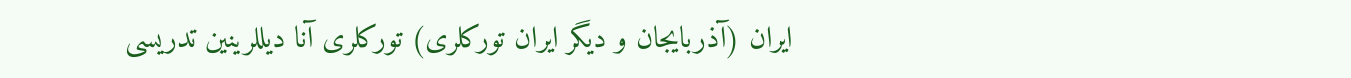ایران (آذربایجان و دیگر ایران تورکلری) تورکلری آنا دیللرینین تدریسی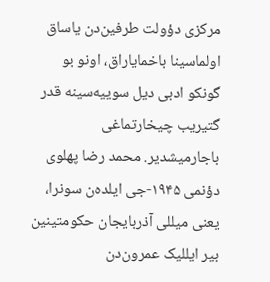مرکزی دؤولت طرفین‌دن یاساق اولماسینا باخمایاراق، اونو بو گونکو ادبی دیل سوییه‌سینه قدر گتیریب چیخارتماغی باجارمیشدیر. محمد رضا پهلوی دؤنمی ۱۹۴۵-جی ایلده‌ن سونرا، یعنی میللی آذربایجان حکومتینین بیر ایللیک عمرون‌دن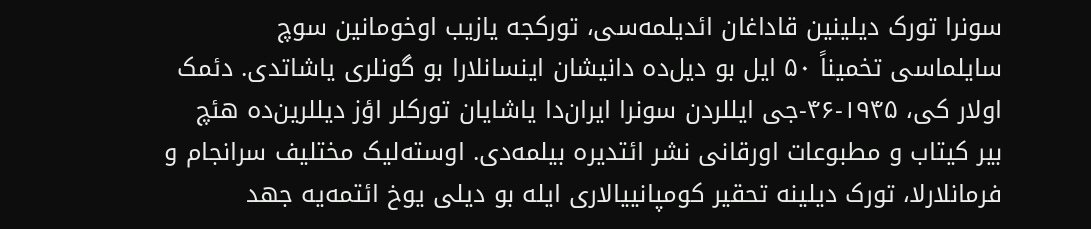سونرا تورک دیلینین قاداغان ائدیلمه‌سی، تورکجه یازیب اوخومانین سوچ سایلماسی تخمیناً ۵۰ ایل بو دیل‌ده دانیشان اینسانلارا بو گونلری یاشاتدی. دئمک اولار کی، ۱۹۴۵-۴۶-جی ایللردن سونرا ایران‌دا یاشایان تورکلر اؤز دیللرین‌ده هئچ بیر کیتاب و مطبوعات اورقانی نشر ائتدیره بیلمه‌دی. اوسته‌لیک مختلیف سرانجام و فرمانلارلا، تورک دیلینه تحقیر کومپانییالاری ایله بو دیلی یوخ ائتمه‌یه جهد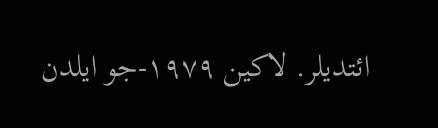ائتدیلر. لاکین ۱۹۷۹-جو ایلدن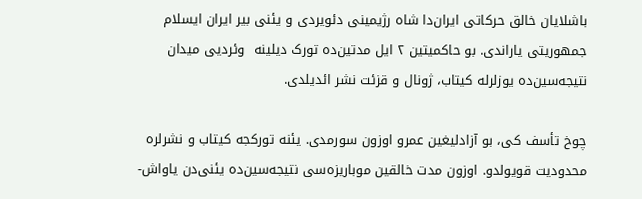باشلایان خالق حرکاتی ایران‌دا شاه رژیمینی دئویردی و یئنی بیر ایران ایسلام جمهوریتی یاراندی. بو حاکمیتین ۲ ایل مدتین‌ده تورک دیلینه  وئردیی میدان نتیجه‌سین‌ده یوزلرله کیتاب، ژونال و قزئت نشر ائدیلدی.

چوخ تأسف کی، بو آزادلیغین عمرو اوزون سورمدی. یئنه تورکجه کیتاب و نشرلره محدودیت قویولدو. اوزون مدت خالقین موباریزه‌سی نتیجه‌سین‌ده یئنی‌دن یاواش-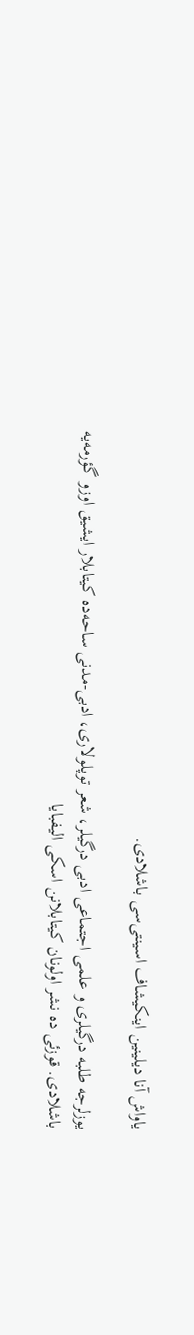یاواش آنا دیلینین اینکیشاف اسینتی‌سی باشلادی.

یوزلرجه طلبه درگیلری و علمی اجتماعی ادبی درگیلر، شعر توپلولاری، ادبی-مد‌نی ساحه‌ده کیتابلار ایشیق اوزو گؤرمه‌یه باشلادی. قوزئی ده نشر اولونان کیتابلانن اسکی الیفبایا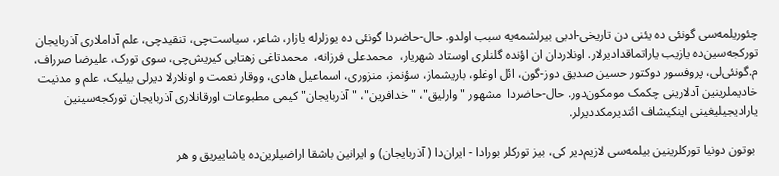چئوریلمه‌سی گونئی ده یئنی دن تاریخی-ادبی بیرلشمه‌یه سبب اولدو. حال-حاضردا گونئی ده یوزلرله یازار، شاعر، سیاست‌چی، تنقیدچی، علم آداملاری آذربایجان تورکجه‌سین‌ده یازیب یاراتماقدادیرلار. اونلاردان ان اؤنده گلنلری اوستاد شهریار،  محمدعلی فرزانه،  محمدتاغی زهتابی کیریش‌چی، سوی تورک، علیرضا صرراف، م.گونئی‌لی، پروفسور دوکتور حسین صدیق دوز-گون، ائل اوغلو، باریشماز، سؤنمز، منزوری، اسماعیل هادی، ووقار نعمت و اونلارلا دیرلی بیلیک، علم و مدنیت خادیملرینین آدلارینی چکمک مومکون‌دور. حال-حاضردا  مشهور "وارلیق"، "خدافرین"، "آذربایجان" کیمی مطبوعات اورقانلاری آذربایجان تورکجه‌سینین یارادیجیلیغینی اینکیشاف ائتدیرمکددیرلر.

 بوتون دونیا تورکلرینین بیلمه‌سی لازیم‌دیر کی، بیز تورکلر بورادا - ایران‌دا ( آذربایجان) و ایرانین باشقا اراضیلرین‌ده یاشاییریق و هر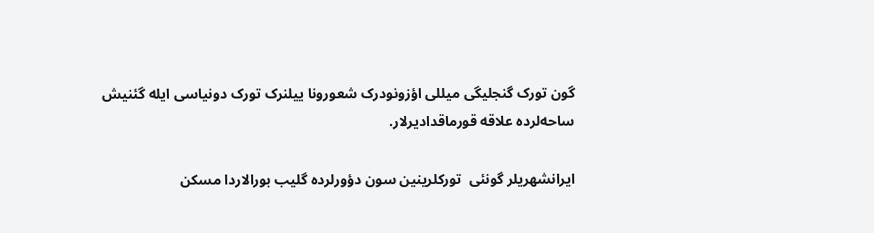گون تورک گنجلیگی میللی اؤزونودرک شعورونا ییلنرک تورک دونیاسی ایله گئنیش ساحه‌لرده علاقه قورماقدادیرلار.

ایرانشهریلر گونئی  تورکلرینین سون دؤورلرده گلیب بورالاردا مسکن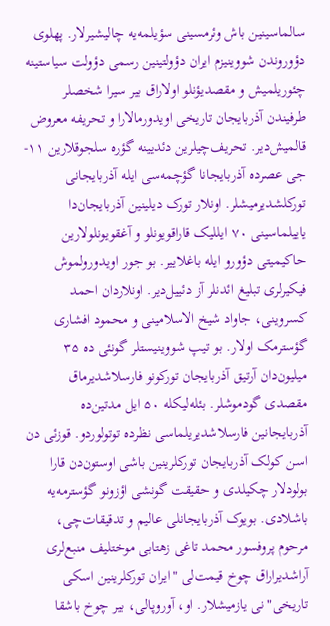سالماسینین باش وئرمسینی سؤیلمه‌یه چالیشیرلار. پهلوی دؤوروندن شووینیزم ایران دؤولتینین رسمی دؤولت سیاستینه چئوریلمیش و مقصدیؤنلو اولاراق بیر سیرا شخصلر طرفیندن آذربایجان تاریخی اویدورمالارا و تحریفه معروض قالمیش‌دیر. تحریف‌چیلرین دئدیینه گؤره سلجوقلارین ۱۱-جی عصرده آذربایجانا گؤچمه‌سی ایله آذربایجانی تورکلشدیرمیشلر. اونلار تورک دیلینین آذربایجان‌دا یاییلماسینی ۷۰ ایللیک قاراقویونلو و آغقویونلولارین حاکیمیتی دؤورو ایله باغلاییر. بو جور اویدورولموش فیکیرلری تبلیغ ائد‌نلر آز دئییل‌دیر. اونلاردان احمد کسروینی، جاواد شیخ الاسلامینی و محمود افشاری گؤسترمک اولار. بو تیپ شووینیستلر گونئی ده ۳۵ میلیون‌دان آرتیق آذربایجان تورکونو فارسلاشدیرماق مقصدی گودموشلر. بئله‌لیکله ۵۰ ایل مدتین‌ده آذربایجانین فارسلاشدیریلماسی نظرده توتولوردو. قوزئی دن اسن کولک آذربایجان تورکلرینین باشی اوستون‌دن قارا بولودلار چکیلدی و حقیقت گونشی اؤزونو گؤسترمه‌یه باشلادی. بویوک آذربایجانلی عالیم و تدقیقات‌چی، مرحوم پروفسور محمد تاغی زهتابی موختلیف منبع‌لری آراشدیراراق چوخ قیمت‌لی "ایران تورکلرینین اسکی تاریخی"نی یازمیشلار. او، آوروپالی، بیر چوخ باشقا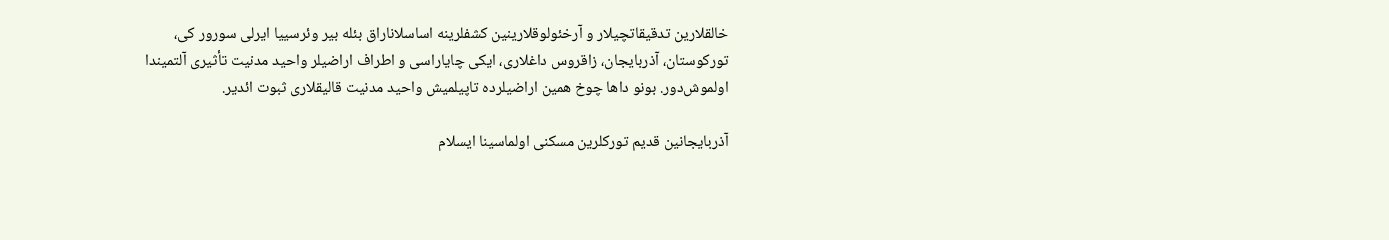خالقلارین تدقیقاتچیلار و آرخئولوقلارینین کشفلرینه اساسلاناراق بئله بیر وئرسییا ایر‌لی سورور کی، تورکوستان، آذربایجان، زاقروس داغلاری، ایکی چایاراسی و اطراف اراضیلر واحید مدنیت تأثیری آلتمیندا اولموش‌دور. بونو داها چوخ همین اراضیلرده تاپیلمیش واحید مدنیت قالیقلاری ثبوت ائدیر.

آذربایجانین قدیم تورکلرین مسکنی اولماسینا ایسلام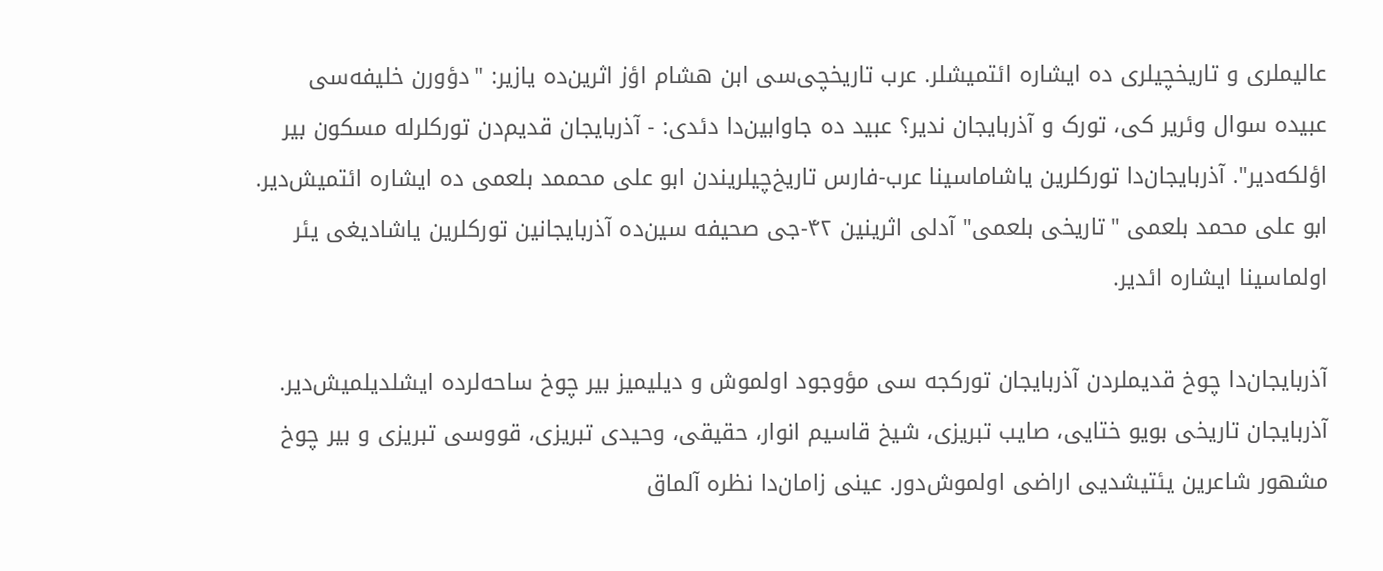عالیملری و تاریخچیلری ده ایشاره ائتمیشلر. عرب تاریخچی‌سی ابن هشام اؤز اثرین‌ده یازیر: "دؤورن خلیفه‌سی عبیده سوال وئریر کی، تورک و آذربایجان ندیر؟ عبید ده جاوابین‌دا دئدی: - آذربایجان قدیم‌دن تورکلرله مسکون بیر اؤلکه‌دیر". آذربایجان‌دا تورکلرین یاشاماسینا عرب-فارس تاریخ‌چیلریندن ابو علی محممد بلعمی ده ایشاره ائتمیش‌دیر. ابو علی محمد بلعمی "تاریخی بلعمی" آدلی اثرینین ۴۲-جی صحیفه سین‌ده آذربایجانین تورکلرین یاشادیغی یئر اولماسینا ایشاره ائدیر.

آذربایجان‌دا چوخ قدیملردن آذربایجان تورکجه سی مؤوجود اولموش و دیلیمیز بیر چوخ ساحه‌لرده ایشلدیلمیش‌دیر. آذربایجان تاریخی بویو ختایی، صایب تبریزی، شیخ قاسیم انوار، حقیقی، وحیدی تبریزی، قووسی تبریزی و بیر چوخ مشهور شاعرین یئتیشدیی اراضی اولموش‌دور. عینی زامان‌دا نظره آلماق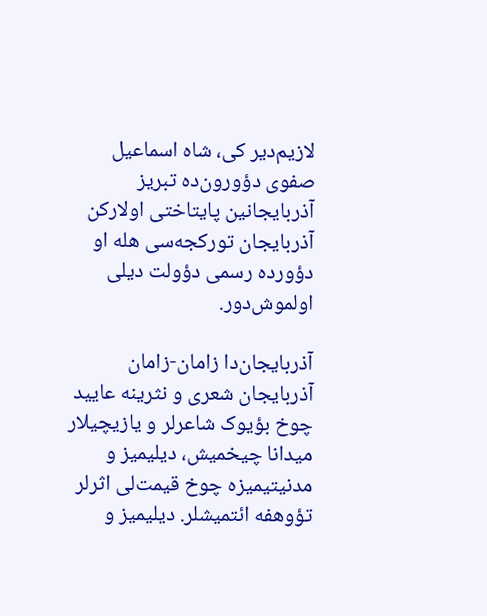لازیم‌دیر کی، شاه اسماعیل صفوی دؤورون‌ده تبریز آذربایجانین پایتاختی اولارکن آذربایجان تورکجه‌سی هله او دؤورده رسمی دؤولت دیلی اولموش‌دور.

آذربایجان‌دا زامان-زامان آذربایجان شعری و نثرینه عایید چوخ بؤیوک شاعرلر و یازیچیلار میدانا چیخمیش، دیلیمیز و مدنیتیمیزه چوخ قیمت‌لی اثرلر تؤوهفه ائتمیشلر. دیلیمیز و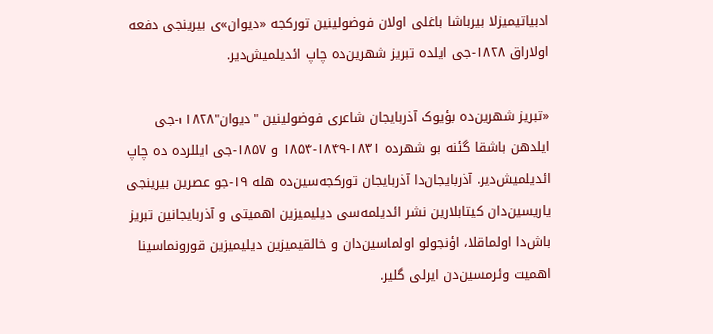ادبیاتیمیزلا بیرباشا باغلی اولان فوضولینین تورکجه «دیوان»ی بیرینجی دفعه اولاراق ۱۸۲۸-جی ایلده تبریز شهرین‌ده چاپ ائدیلمیش‌دیر.

«تبریز شهرین‌ده بؤیوک آذربایجان شاعری فوضولینین "دیوان"ı ۱۸۲۸-جی ایلدهن باشقا گئنه بو شهرده ۱۸۳۱-۱۸۴۹-۱۸۵۴ و ۱۸۵۷-جی ایللرده ده چاپ ائدیلمیش‌دیر. آذربایجان‌دا آذربایجان تورکجه‌سین‌ده هله ۱۹-جو عصرین بیرینجی یاریسین‌دان کیتابلارین نشر ائدیلمه‌سی دیلیمیزین اهمیتی و آذربایجانین تبریز باش‌دا اولماقلا، اؤنجولو اولماسین‌دان و خالقیمیزین دیلیمیزین قورونماسینا اهمیت وئرمسین‌دن ایر‌لی گلیر.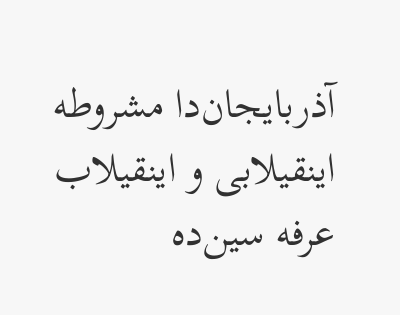آذربایجان‌دا مشروطه اینقیلابی و اینقیلاب عرفه سین‌ده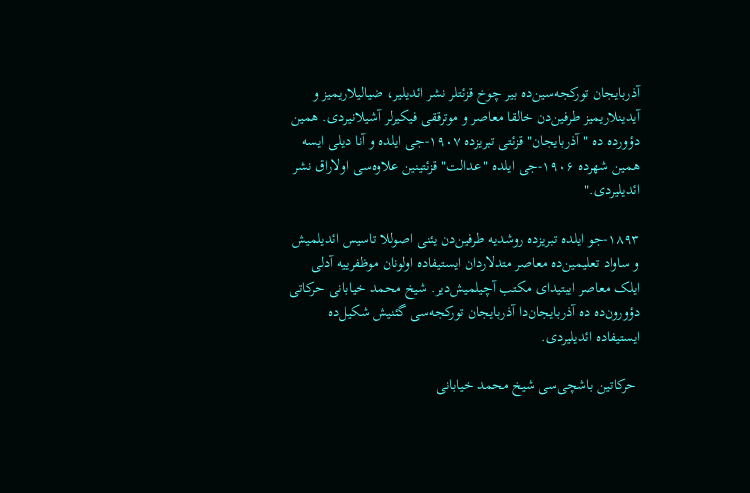آذربایجان تورکجه‌سین‌ده بیر چوخ قزئتلر نشر ائدیلیر، ضیالیلاریمیز و آیدینلاریمیز طرفین‌دن خالقا معاصر و موترققی فیکیرلر آشیلانیردی. همین دؤورده ده "آذربایجان" قزئتی تبریزده ۱۹۰۷-جی ایلده و آنا دیلی ایسه همین شهرده ۱۹۰۶-جی ایلده "عدالت" قزئتینین علاوه‌سی اولاراق نشر ائدیلیردی."

۱۸۹۳-جو ایلده تبریزده روشدیه طرفین‌دن یئنی اصوللا تاسیس ائدیلمیش و ساواد تعلیمین‌ده معاصر متدلاردان ایستیفاده اولونان موظفرییه آدلی ایلک معاصر ایبتیدای مکتب آچیلمیش‌دیر. شیخ محمد خیابانی حرکاتی دؤورون‌ده ده آذربایجان‌دا آذربایجان تورکجه‌سی گئنیش شکیل‌ده ایستیفاده ائدیلیردی.

 حرکاتین باشچی‌سی شیخ محمد خیابانی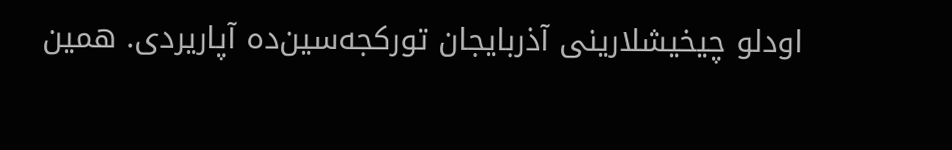اودلو چیخیشلارینی آذربایجان تورکجه‌سین‌ده آپاریردی. همین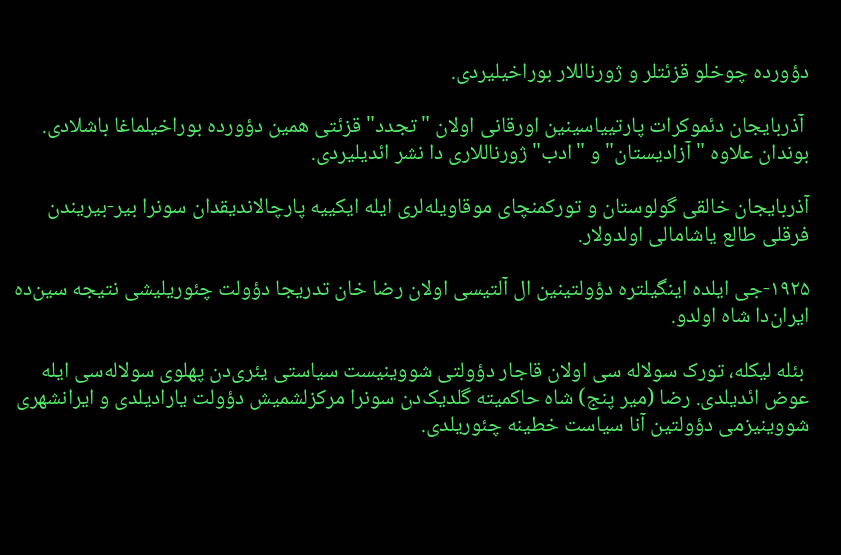دؤورده چوخلو قزئتلر و ژورناللار بوراخیلیردی.

 آذربایجان دئموکرات پارتییاسینین اورقانی اولان "تجدد" قزئتی همین دؤورده بوراخیلماغا باشلادی. بوندان علاوه "آزادیستان" و "ادب" ژورناللاری دا نشر ائدیلیردی.

آذربایجان خالقی گولوستان و تورکمنچای موقاویله‌لری ایله ایکییه پارچالاندیقدان سونرا بیر-بیریندن فرقلی طالع یاشامالی اولدولار.

۱۹۲۵-جی ایلده اینگیلتره دؤولتینین ال آلتیسی اولان رضا خان تدریجا دؤولت چئوریلیشی نتیجه سین‌ده ایران‌دا شاه اولدو.

 بئله لیکله، تورک سولاله ‌سی اولان قاجار دؤولتی شووینیست سیاستی یئری‌دن پهلوی سولاله‌سی ایله عوض ائدیلدی. رضا (میر پنج) شاه حاکمیته گلدیک‌دن سونرا مرکزلشمیش دؤولت یارادیلدی و ایرانشهری شووینیزمی دؤولتین آنا سیاست خطینه چئوریلدی.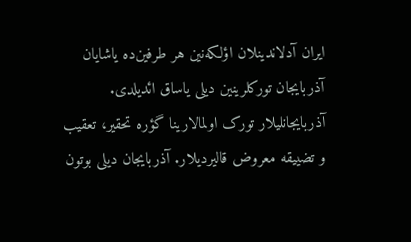ایران آدلاندینلان اؤلکه‌نین هر طرفین‌ده یاشایان آذربایجان تورکلرینین دیلی یاساق ائدیلدی. آذربایجانلیلار تورک اولمالارینا گؤره تحقیر، تعقیب و تضییقه معروض قالیردیلار. آذربایجان دیلی بوتون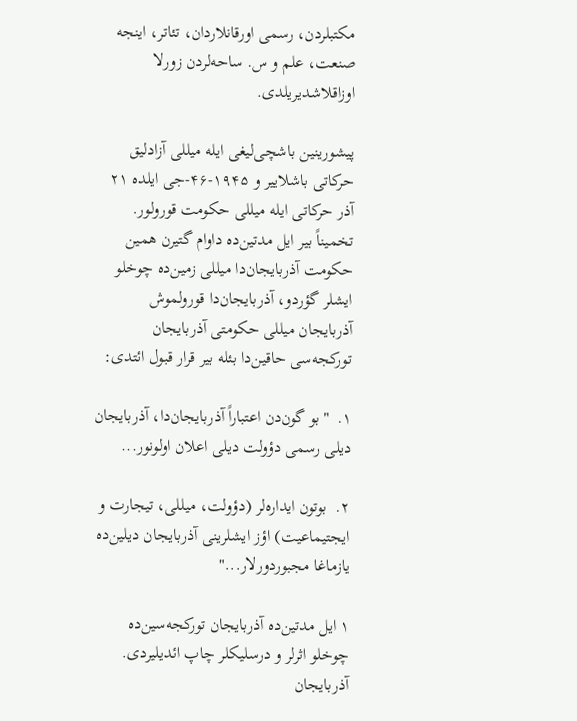مکتبلردن، رسمی اورقانلاردان، تئاتر، اینجه صنعت، علم و س. ساحه‌لردن زورلا اوزاقلاشدیریلدی.

پیشورینین باشچی‌لیغی ایله میللی آزادلیق حرکاتی باشلاییر و ۱۹۴۵-۴۶-جی ایلده ۲۱ آذر حرکاتی ایله میللی حکومت قورولور. تخمیناً بیر ایل مدتین‌ده داوام گتیرن همین حکومت آذربایجان‌دا میللی زمین‌ده چوخلو ایشلر گؤردو، آذربایجان‌دا قورولموش آذربایجان میللی حکومتی آذربایجان تورکجه‌سی حاقین‌دا بئله بیر قرار قبول ائتدی:

۱.  "بو گون‌دن اعتباراً آذربایجان‌دا، آذربایجان دیلی رسمی دؤولت دیلی اعلان اولونور...

۲.  بوتون ایداره‌لر (دؤولت، میللی، تیجارت و ایجتیماعیت) اؤز ایشلرینی آذربایجان دیلین‌ده یازماغا مجبوردورلار..."

۱ ایل مدتین‌ده آذربایجان تورکجه‌سین‌ده چوخلو اثرلر و درسلیکلر چاپ ائدیلیردی. آذربایجان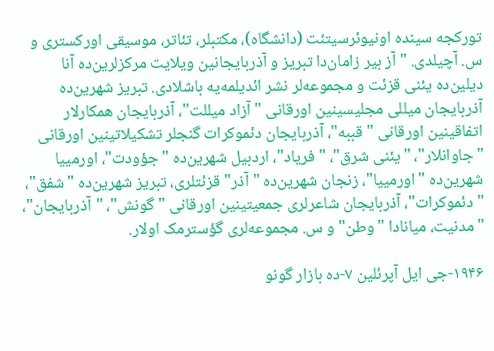تورکجه سینده اونیوئرسیتئت (دانشگاه)، مکتبلر، تئاتر، موسیقی اورکستری و س. آچیلدی. "آز بیر زامان‌دا تبریز و آذربایجانین ویلایت مرکزلرین‌ده آنا دیلین‌ده یئنی قزئت و مجموعه‌لر نشر ائدیلمه‌یه باشلادی. تبریز شهرین‌ده آذربایجان میللی مجلیسینین اورقانی "آزاد میللت"، آذربایجان همکارلار اتفاقینین اورقانی "قببه"، آذربایجان دئموکرات گنجلر تشکیلاتینین اورقانی "جاوانلار"، "یئنی شرق"، "فریاد"، اردبیل شهرین‌ده "جؤودت"، اورمییا شهرین‌ده "اورمییا"، زنجان شهرین‌ده "آذر" قزئتلری، تبریز شهرین‌ده "شفق"، "دئموکرات"، آذربایجان شاعرلری جمعیتینین اورقانی "گونش"، "آذربایجان"، "مدنیت، میانادا "وطن" و س. مجموعه‌لری گؤسترمک اولار.

۱۹۴۶-جی ایل آپرئلین ۷-ده بازار گونو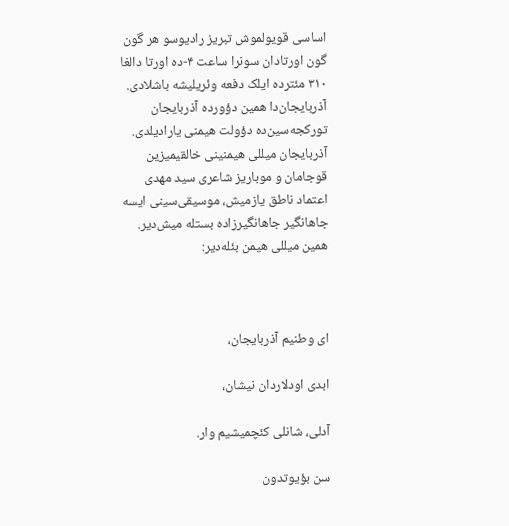اساسی قویولموش تبریز رادیوسو هر گون گون اورتادان سونرا ساعت ۴-ده اورتا دالغا ۳۱۰ مئترده ایلک دفعه وئریلیشه باشلادی. آذربایجان‌دا همین دؤورده آذربایجان تورکجه‌سین‌ده دؤولت هیمنی یارادیلدی. آذربایجان میللی هیمنینی خالقیمیزین قوجامان و موباریز شاعری سید مهدی اعتماد ناطق یازمیش، موسیقی‌سینی ایسه جاهانگیر جاهانگیرزاده بستله میش‌دیر. همین میللی هیمن بئله‌دیر:



ای وطنیم آذربایجان،

ابدی اودلاردان نیشان،

آدلی، شانلی کئچمیشیم وار.

سن بؤیوتدون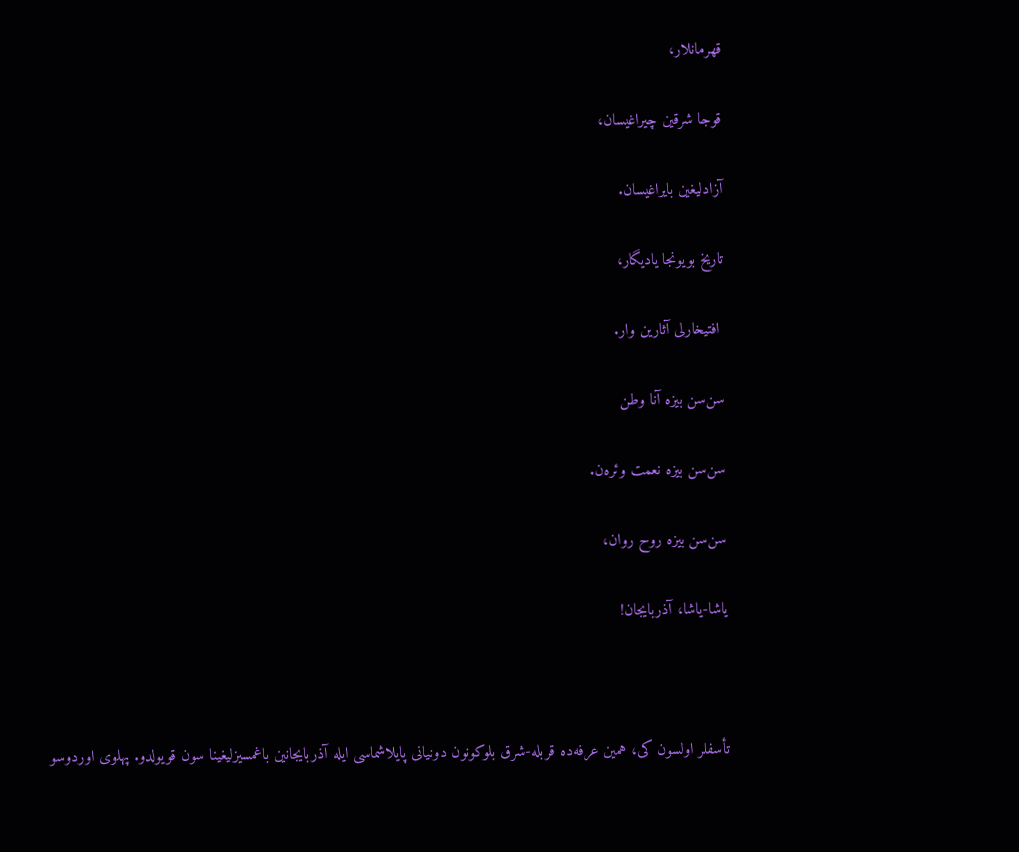قهرمانلار،

قوجا شرقین چیراغیسان،

آزادلیغین بایراغیسان.

تاریخ بویونجا یادیگار،

 افتیخارلی آثارین وار.

سن‌سن بیزه آنا وطن

سن‌سن بیزه نعمت وئره‌ن.

سن‌سن بیزه روح روان،

یاشا-یاشا، آذربایجان!



تأسفلر اولسون کی، همین عرفه‌ده قربله-شرق بلوکونون دونیانی پایلاشماسی ایله آذربایجانین باغمسیزلیغینا سون قویولدو. پهلوی اوردوسو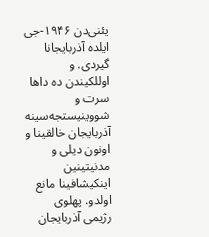یئنی‌دن ۱۹۴۶-جی ایلده آذربایجانا گیردی. و اوللکیندن ده داها سرت و شووینیستجه‌سینه آذربایجان خالقینا و اونون دیلی و مدنیتینین اینکیشافینا مانع اولدو. پهلوی رژیمی آذربایجان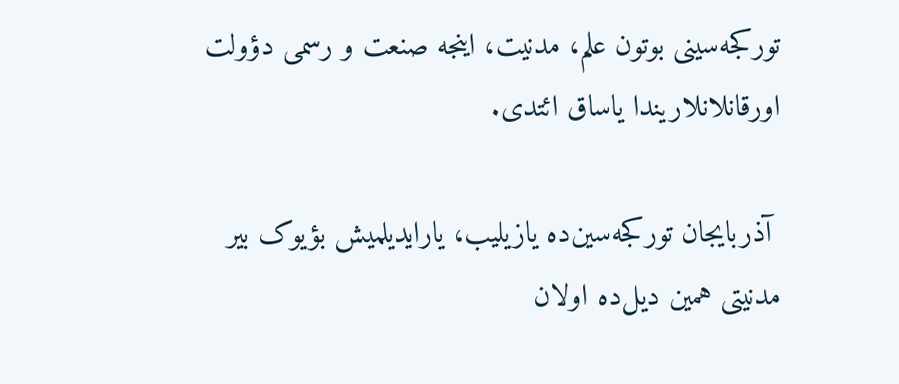تورکجه‌سینی بوتون علم، مدنیت، اینجه صنعت و رسمی دؤولت اورقانلانلاریندا یاساق ائتدی.

 آذربایجان تورکجه‌سین‌ده یازیلیب، یارایدیلمیش بؤیوک بیر مدنیتی همین دیل‌ده اولان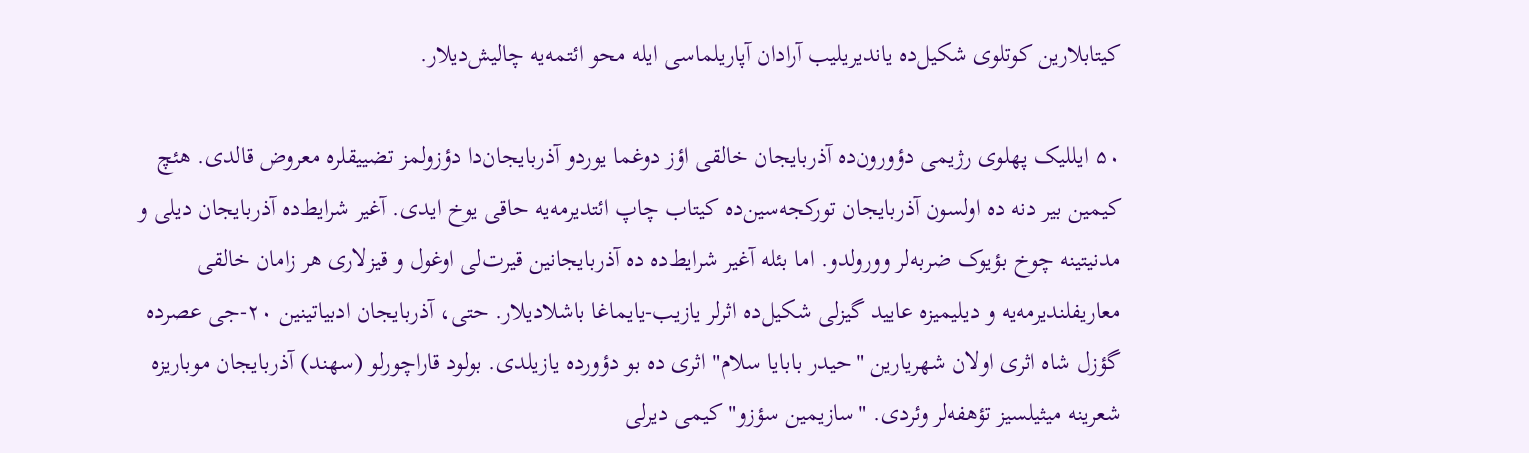کیتابلارین کوتلوی شکیل‌ده یاندیریلیب آرادان آپاریلماسی ایله محو ائتمه‌یه چالیش‌دیلار.

۵۰ ایللیک پهلوی رژیمی دؤورون‌ده آذربایجان خالقی اؤز دوغما یوردو آذربایجان‌دا دؤزولمز تضییقلره معروض قالدی. هئچ کیمین بیر دنه ده اولسون آذربایجان تورکجه‌سین‌ده کیتاب چاپ ائتدیرمه‌یه حاقی یوخ ایدی. آغیر شرایط‌ده آذربایجان دیلی و مدنیتینه چوخ بؤیوک ضربه‌لر وورولدو. اما بئله آغیر شرایط‌ده ده آذربایجانین قیرت‌لی اوغول و قیزلاری هر زامان خالقی معاریفلندیرمه‌یه و دیلیمیزه عایید گیزلی شکیل‌ده اثرلر یازیب-یایماغا باشلادیلار. حتی، آذربایجان ادبیاتینین ۲۰-جی عصرده گؤزل شاه اثری اولان شهریارین "حیدر بابایا سلام" اثری ده بو دؤورده یازیلدی. بولود قاراچورلو (سهند) آذربایجان موباریزه شعرینه میثیلسیز تؤهفه‌لر وئردی. "سازیمین سؤزو" کیمی دیرلی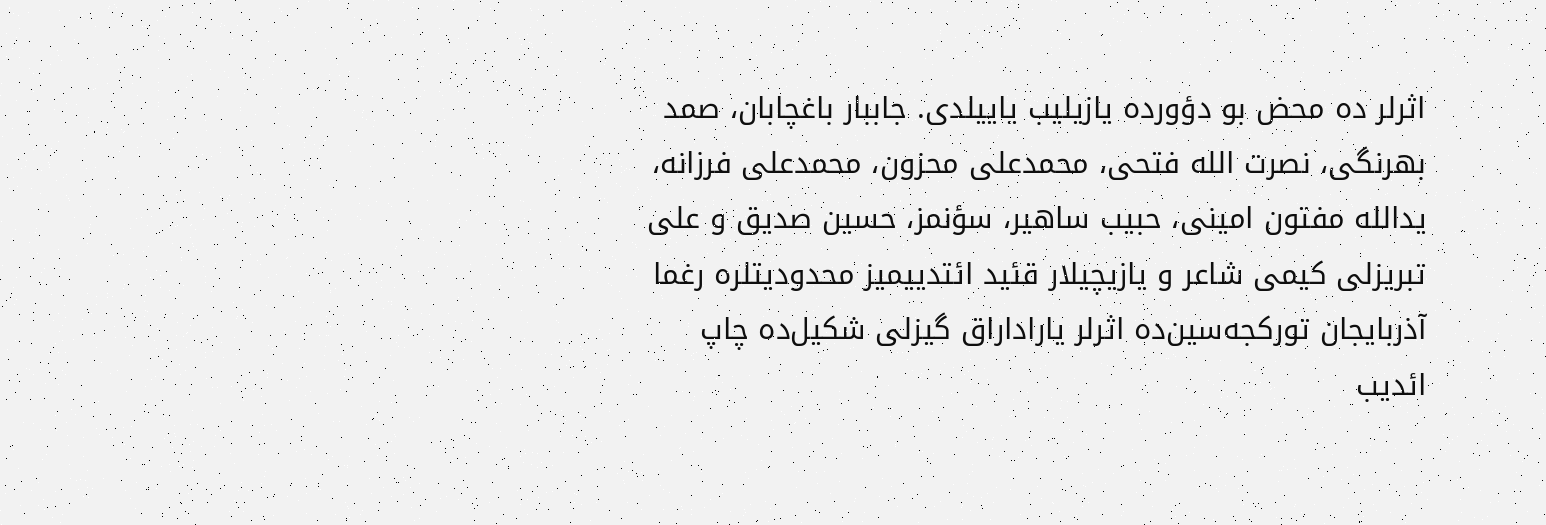اثرلر ده محض بو دؤورده یازیلیب یاییلدی. جاببار باغچابان، صمد بهرنگی، نصرت الله فتحی، محمدعلی محزون، محمدعلی فرزانه، یدالله مفتون امینی، حبیب ساهیر، سؤنمز، حسین صدیق و علی تبریزلی کیمی شاعر و یازیچیلار قئید ائتدییمیز محدودیتلره رغما آذربایجان تورکجه‌سین‌ده اثرلر یاراداراق گیزلی شکیل‌ده چاپ ائدیب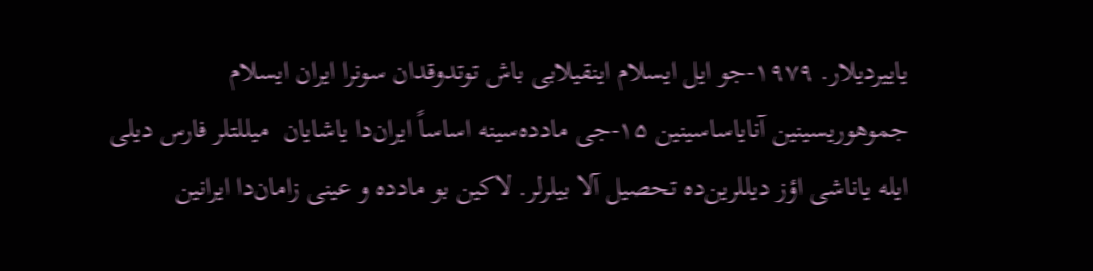یاییردیلار. ۱۹۷۹-جو ایل ایسلام اینقیلابی باش توتدوقدان سونرا ایران ایسلام جموهوریسینین آنایاساسینین ۱۵-جی مادده‌سینه اساساً ایران‌دا یاشایان  میللتلر فارس دیلی ایله یاناشی اؤز دیللرین‌ده تحصیل آلا بیلرلر. لاکین بو مادده و عینی زامان‌دا ایرانین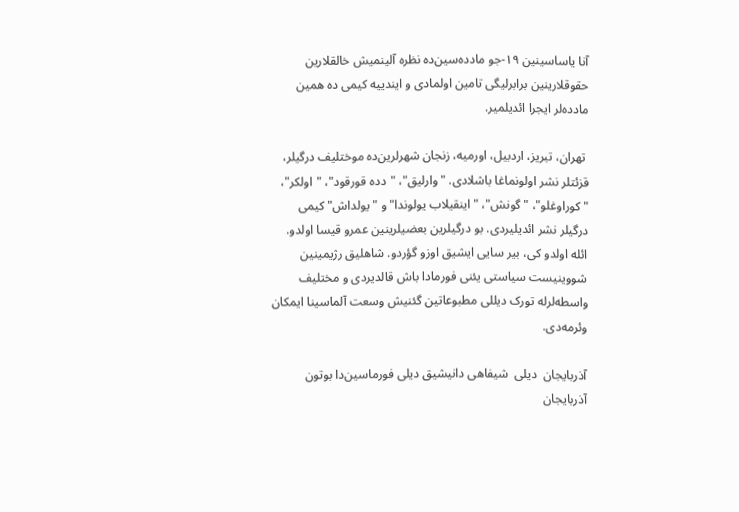آنا یاساسینین ۱۹-جو مادده‌سین‌ده نظره آلینمیش خالقلارین حقوقلارینین برابرلیگی تامین اولمادی و ایندییه کیمی ده همین مادده‌لر ایجرا ائدیلمیر.

 تهران، تبریز، اردبیل، اورمیه، زنجان شهرلرین‌ده موختلیف درگیلر، قزئتلر نشر اولونماغا باشلادی. "وارلیق"، "دده قورقود"، "اولکر"، "کوراوغلو"، "گونش"، "اینقیلاب یولوندا" و "یولداش" کیمی درگیلر نشر ائدیلیردی. بو درگیلرین بعضیلرینین عمرو قیسا اولدو. ائله اولدو کی، بیر سایی ایشیق اوزو گؤردو. شاهلیق رژیمینین شووینیست سیاستی یئنی فورمادا باش قالدیردی و مختلیف واسطه‌لرله تورک دیللی مطبوعاتین گئنیش وسعت آلماسینا ایمکان وئرمه‌دی.

آذربایجان  دیلی  شیفاهی دانیشیق دیلی فورماسین‌دا بوتون آذربایجان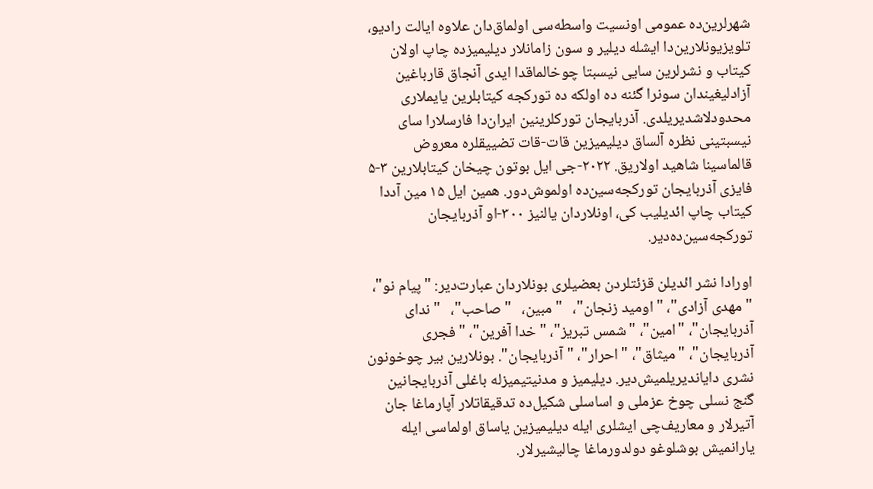شهرلرین‌ده عمومی اونسیت واسطه‌سی اولماق‌دان علاوه ایالت رادیو، تلویزیونلارین‌دا ایشله دیلیر و سون زامانلار دیلیمیزده چاپ اولان کیتاب و نشرلرین سایی نیسبتا چوخالماقدا ایدی آنجاق قارباغین آزادلیغیندان سونرا گئنه ده اولکه ده تورکجه کیتابلرین یایملاری محدودلاشدیریلدی. آذربایجان تورکلرینین ایران‌دا فارسلارا سای نیسبتینی نظره آلساق دیلیمیزین قات-قات تضییقلره معروض قالماسینا شاهید اولاریق. ۲۰۲۲-جی ایل بوتون چیخان کیتابلارین ۳-۵ فایزی آذربایجان تورکجه‌سین‌ده اولموش‌دور. همین ایل ۱۵ مین آددا کیتاب چاپ ائدیلیب کی، اونلاردان یالنیز ۳۰۰-او آذربایجان تورکجه‌سین‌ده‌دیر.

اورادا نشر ائدیلن قزئتلردن بعضیلری بونلاردان عبارت‌دیر: "پیام نو"، "مهدی آزادی"، "اومید زنجان"،   "مبین،   "صاحب"،   "ندای   آذربایجان"، "امین"، "شمس تبریز"، "خدا آفرین"، "فجری آذربایجان"، "میثاق"، "احرار"، "آذربایجان". بونلارین بیر چوخونون نشری دایاندیریلمیش‌دیر. دیلیمیز و مدنیتیمیزله باغلی آذربایجانین گنج نسلی چوخ عزملی و اساسلی شکیل‌ده تدقیقاتلار آپارماغا جان آتیرلار و معاریف‌چی ایشلری ایله دیلیمیزین یاساق اولماسی ایله یارانمیش بوشلوغو دولدورماغا چالیشیرلار.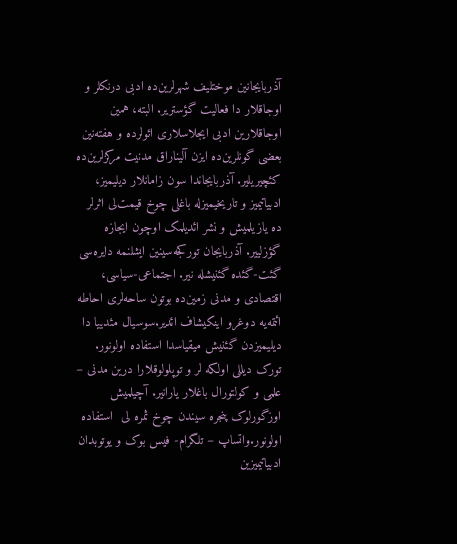آذربایجانین موختلیف شهرلرین‌ده ادبی درنکلر و اوجاقلار دا فعالیت گؤستریر. البته، همین اوجاقلارین ادبی ایجلاسلاری ائولرده و هفته‌نین بعضی گونلرین‌ده ایزن آلیناراق مدنیت مرکزلرین‌ده کئچیریلیر. آذربایجاندا سون زامانلار دیلیمیز، ادبیاتیمیز و تاریخیمیزله باغلی چوخ قیمت‌لی اثرلر ده یازیلمیش و نشر ائدیلمک اوچون ایجازه گؤزلییر. آذربایجان تورکجه‌سینین ایشلنمه دایره‌سی گئت-گئده گئنیشله نیر. اجتماعی-سیاسی، اقتصادی و مد‌نی زمین‌ده بوتون ساحه‌لری احاطه ائتمه‌یه دوغرو اینکیشاف ائدیر.سوسیال مئدییا دا دیلیمیزدن گئنیش میقیاسدا استفاده اولونور. تورک دیللی اولکه لر و توپلولوقلارا درین مدنی – علمی و کولتورال باغلار یارانیر. آچیلمیش اوزگورلوک پنجره سیندن چوخ ثمره لی  استفاده اولونور.واتساپ – تلگرام- فیس بوک و یوتوبدان ادبیاتیمیزین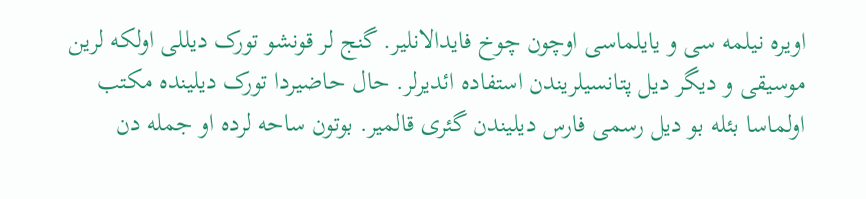اویره نیلمه سی و یایلماسی اوچون چوخ فایدالانلیر. گنج لر قونشو تورک دیللی اولکه لرین موسیقی و دیگر دیل پتانسیلریندن استفاده ائدیرلر. حال حاضیردا تورک دیلینده مکتب اولماسا بئله بو دیل رسمی فارس دیلیندن گئری قالمیر. بوتون ساحه لرده او جمله دن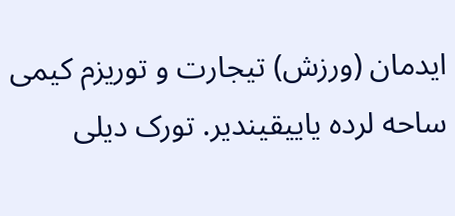ایدمان (ورزش) تیجارت و توریزم کیمی ساحه لرده یاییقیندیر. تورک دیلی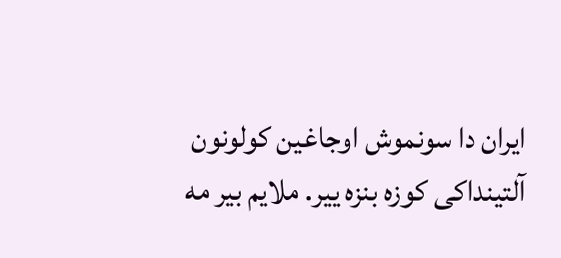ایران دا سونموش اوجاغین کولونون آلتینداکی کوزه بنزه ییر. ملایم بیر مه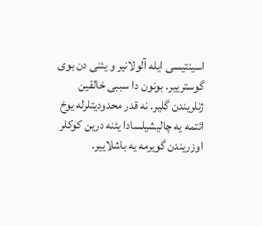اسینتیسی ایله آلولانیر و یئنی دن بوی گوسترییر. بونون دا سببی خالقین ژنلریندن گلیر. نه قدر محدودیتلرله یوخ ائتمه یه چالیشیلسادا یئنه درین کوکلر اوزریندن گویرمه یه باشلاییر.